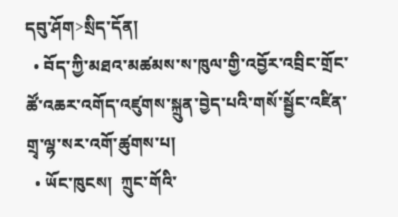དབུ་ཤོག>སྲིད་དོན།
  • བོད་ཀྱི་མཐའ་མཚམས་ས་ཁུལ་གྱི་འབྱོར་འབྲིང་གྲོང་ཚོ་འཆར་འགོད་འཛུགས་སྐྲུན་བྱེད་པའི་གསོ་སྦྱོང་འཛིན་གྲྭ་ལྷ་སར་འགོ་ཚུགས་པ།
  • ཡོང་ཁུངས།  ཀྲུང་གོའི་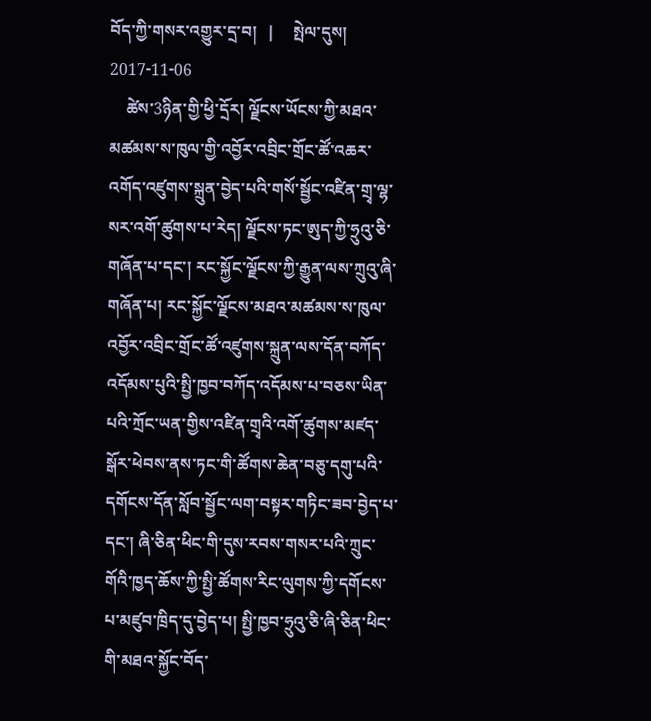བོད་ཀྱི་གསར་འགྱུར་དྲ་བ།   |     སྤེལ་དུས།  2017-11-06
    ཚེས་3ཉིན་གྱི་ཕྱི་དྲོར། ལྗོངས་ཡོངས་ཀྱི་མཐའ་མཚམས་ས་ཁུལ་གྱི་འབྱོར་འབྲིང་གྲོང་ཚོ་འཆར་འགོད་འཛུགས་སྐྲུན་བྱེད་པའི་གསོ་སྦྱོང་འཛིན་གྲྭ་ལྷ་སར་འགོ་ཚུགས་པ་རེད། ལྗོངས་ཏང་ཨུད་ཀྱི་ཧྲུའུ་ཅི་གཞོན་པ་དང་། རང་སྐྱོང་ལྗོངས་ཀྱི་རྒྱུན་ལས་ཀྲུའུ་ཞི་གཞོན་པ། རང་སྐྱོང་ལྗོངས་མཐའ་མཚམས་ས་ཁུལ་འབྱོར་འབྲིང་གྲོང་ཚོ་འཛུགས་སྐྲུན་ལས་དོན་བཀོད་འདོམས་པུའི་སྤྱི་ཁྱབ་བཀོད་འདོམས་པ་བཅས་ཡིན་པའི་ཀྲོང་ཡན་གྱིས་འཛིན་གྲྭའི་འགོ་ཚུགས་མཛད་སྒོར་ཕེབས་ནས་ཏང་གི་ཚོགས་ཆེན་བཅུ་དགུ་པའི་དགོངས་དོན་སློབ་སྦྱོང་ལག་བསྟར་གཏིང་ཟབ་བྱེད་པ་དང་། ཞི་ཅིན་ཕིང་གི་དུས་རབས་གསར་པའི་ཀྲུང་གོའི་ཁྱད་ཆོས་ཀྱི་སྤྱི་ཚོགས་རིང་ལུགས་ཀྱི་དགོངས་པ་མཛུབ་ཁྲིད་དུ་བྱེད་པ། སྤྱི་ཁྱབ་ཧྲུའུ་ཅི་ཞི་ཅིན་ཕིང་གི་མཐའ་སྐྱོང་བོད་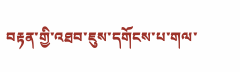བརྟན་གྱི་འཐབ་ཇུས་དགོངས་པ་གལ་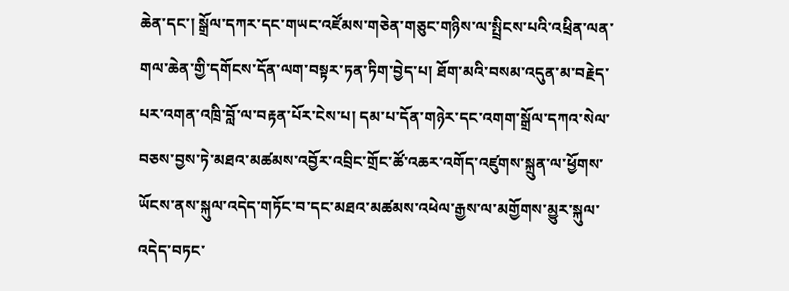ཆེན་དང་། སྒྲོལ་དཀར་དང་གཡང་འཛོམས་གཅེན་གཅུང་གཉིས་ལ་སྤྲིངས་པའི་འཕྲིན་ལན་གལ་ཆེན་གྱི་དགོངས་དོན་ལག་བསྟར་ཏན་ཏིག་བྱེད་པ། ཐོག་མའི་བསམ་འདུན་མ་བརྗེད་པར་འགན་འཁྲི་བློ་ལ་བརྟན་པོར་ངེས་པ། དམ་པ་དོན་གཉེར་དང་འགག་སྒྲོལ་དཀའ་སེལ་བཅས་བྱས་ཏེ་མཐའ་མཚམས་འབྱོར་འབྲིང་གྲོང་ཚོ་འཆར་འགོད་འཛུགས་སྐྲུན་ལ་ཕྱོགས་ཡོངས་ནས་སྐུལ་འདེད་གཏོང་བ་དང་མཐའ་མཚམས་འཕེལ་རྒྱས་ལ་མགྱོགས་མྱུར་སྐུལ་འདེད་བཏང་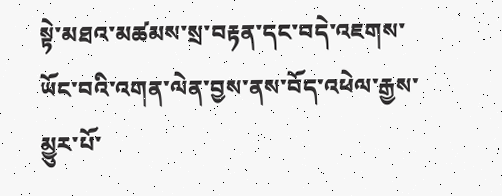སྟེ་མཐའ་མཚམས་སྲ་བརྟན་དང་བདེ་འཇགས་ཡོང་བའི་འགན་ལེན་བྱས་ནས་བོད་འཕེལ་རྒྱས་མྱུར་པོ་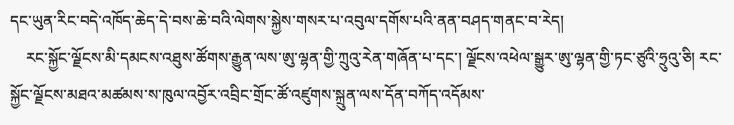དང་ཡུན་རིང་བདེ་འཁོད་ཆེད་དེ་བས་ཆེ་བའི་ལེགས་སྐྱེས་གསར་པ་འབུལ་དགོས་པའི་ནན་བཤད་གནང་བ་རེད།
    རང་སྐྱོང་ལྗོངས་མི་དམངས་འཐུས་ཚོགས་རྒྱུན་ལས་ཨུ་ལྷན་གྱི་ཀྲུའུ་རེན་གཞོན་པ་དང་། ལྗོངས་འཕེལ་སྒྱུར་ཨུ་ལྷན་གྱི་ཏང་ཙུའི་ཧྲུའུ་ཅི། རང་སྐྱོང་ལྗོངས་མཐའ་མཚམས་ས་ཁུལ་འབྱོར་འབྲིང་གྲོང་ཚོ་འཛུགས་སྐྲུན་ལས་དོན་བཀོད་འདོམས་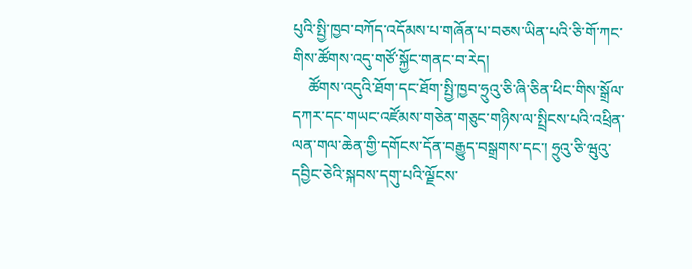པུའི་སྤྱི་ཁྱབ་བཀོད་འདོམས་པ་གཞོན་པ་བཅས་ཡིན་པའི་ཅི་གོ་ཀང་གིས་ཚོགས་འདུ་གཙོ་སྐྱོང་གནང་བ་རེད།
    ཚོགས་འདུའི་ཐོག་དང་ཐོག་སྤྱི་ཁྱབ་ཧྲུའུ་ཅི་ཞི་ཅིན་ཕིང་གིས་སྒྲོལ་དཀར་དང་གཡང་འཛོམས་གཅེན་གཅུང་གཉིས་ལ་སྤྲིངས་པའི་འཕྲིན་ལན་གལ་ཆེན་གྱི་དགོངས་དོན་བརྒྱུད་བསྒྲགས་དང་། ཧྲུའུ་ཅི་ཝུའུ་དབྱིང་ཅེའི་སྐབས་དགུ་པའི་ལྗོངས་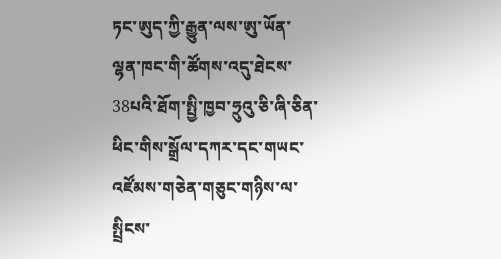ཏང་ཨུད་ཀྱི་རྒྱུན་ལས་ཨུ་ཡོན་ལྷན་ཁང་གི་ཚོགས་འདུ་ཐེངས་38པའི་ཐོག་སྤྱི་ཁྱབ་ཧྲུའུ་ཅི་ཞི་ཅིན་ཕིང་གིས་སྒྲོལ་དཀར་དང་གཡང་འཛོམས་གཅེན་གཅུང་གཉིས་ལ་སྤྲིངས་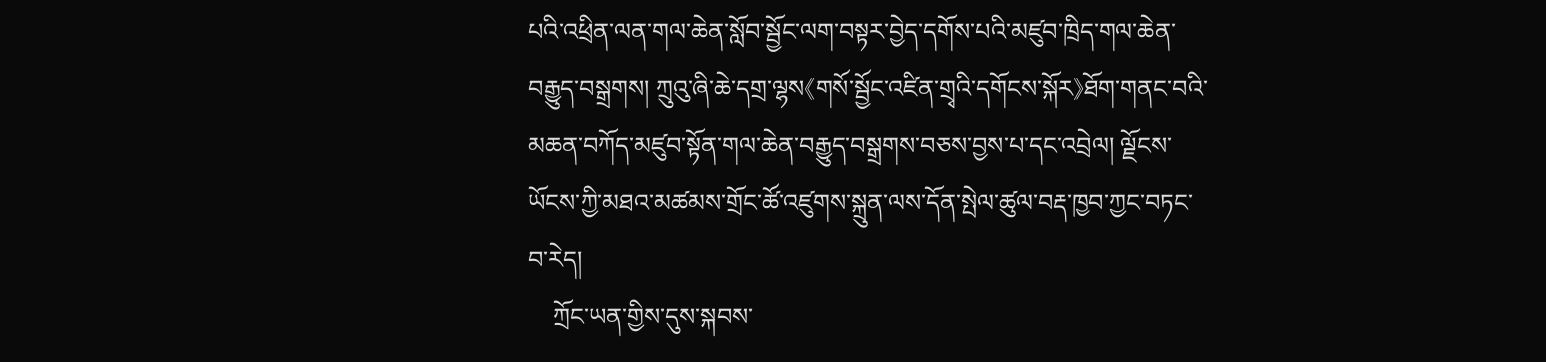པའི་འཕྲིན་ལན་གལ་ཆེན་སློབ་སྦྱོང་ལག་བསྟར་བྱེད་དགོས་པའི་མཛུབ་ཁྲིད་གལ་ཆེན་བརྒྱུད་བསྒྲགས། ཀྲུའུ་ཞི་ཆེ་དགྲ་ལྷས《གསོ་སྦྱོང་འཛིན་གྲྭའི་དགོངས་སྐོར》ཐོག་གནང་བའི་མཆན་བཀོད་མཛུབ་སྟོན་གལ་ཆེན་བརྒྱུད་བསྒྲགས་བཅས་བྱས་པ་དང་འབྲེལ། ལྗོངས་ཡོངས་ཀྱི་མཐའ་མཚམས་གྲོང་ཚོ་འཛུགས་སྐྲུན་ལས་དོན་སྤེལ་ཚུལ་བརྡ་ཁྱབ་ཀྱང་བཏང་བ་རེད།
    ཀྲོང་ཡན་གྱིས་དུས་སྐབས་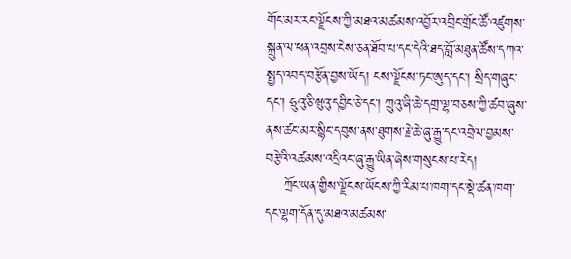གོང་མར་རང་ལྗོངས་ཀྱི་མཐའ་མཚམས་འབྱོར་འབྲིང་གྲོང་ཚོ་འཛུགས་སྐྲུན་ལ་ཕན་འབྲས་ངེས་ཅན་ཐོབ་པ་དང་དེའི་ཐད་བློ་མཐུན་ཚོས་དཀའ་སྤྱད་འབད་བརྩོན་བྱས་ཡོད། ངས་ལྗོངས་ཏང་ཨུད་དང་། སྲིད་གཞུང་དང་། ཧྲུའུ་ཅི་ཝུའུ་དབྱིང་ཅེ་དང་། ཀྲུའུ་ཞི་ཆེ་དགྲ་ལྷ་བཅས་ཀྱི་ཚབ་ཞུས་ནས་ཚང་མར་སྙིང་དབུས་ནས་ཐུགས་རྗེ་ཆེ་ཞུ་རྒྱུ་དང་འབྲེལ་བྱམས་བརྩེའི་འཚམས་འདྲིའང་ཞུ་རྒྱུ་ཡིན་ཞེས་གསུངས་པ་རེད།
    ཀྲོང་ཡན་གྱིས་ལྗོངས་ཡོངས་ཀྱི་རིམ་པ་ཁག་དང་སྡེ་ཚན་ཁག་དང་ལྷག་དོན་དུ་མཐའ་མཚམས་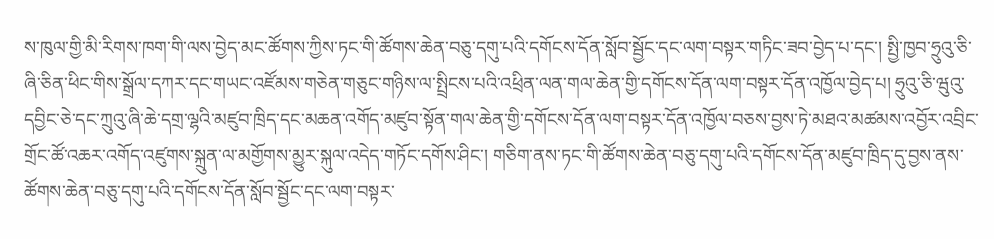ས་ཁུལ་གྱི་མི་རིགས་ཁག་གི་ལས་བྱེད་མང་ཚོགས་ཀྱིས་ཏང་གི་ཚོགས་ཆེན་བཅུ་དགུ་པའི་དགོངས་དོན་སློབ་སྦྱོང་དང་ལག་བསྟར་གཏིང་ཟབ་བྱེད་པ་དང་། སྤྱི་ཁྱབ་ཧྲུའུ་ཅི་ཞི་ཅིན་ཕིང་གིས་སྒྲོལ་དཀར་དང་གཡང་འཛོམས་གཅེན་གཅུང་གཉིས་ལ་སྤྲིངས་པའི་འཕྲིན་ལན་གལ་ཆེན་གྱི་དགོངས་དོན་ལག་བསྟར་དོན་འཁྱོལ་བྱེད་པ། ཧྲུའུ་ཅི་ཝུའུ་དབྱིང་ཅེ་དང་ཀྲུའུ་ཞི་ཆེ་དགྲ་ལྷའི་མཛུབ་ཁྲིད་དང་མཆན་འགོད་མཛུབ་སྟོན་གལ་ཆེན་གྱི་དགོངས་དོན་ལག་བསྟར་དོན་འཁྱོལ་བཅས་བྱས་ཏེ་མཐའ་མཚམས་འབྱོར་འབྲིང་གྲོང་ཚོ་འཆར་འགོད་འཛུགས་སྐྲུན་ལ་མགྱོགས་མྱུར་སྐུལ་འདེད་གཏོང་དགོས་ཤིང་། གཅིག་ནས་ཏང་གི་ཚོགས་ཆེན་བཅུ་དགུ་པའི་དགོངས་དོན་མཛུབ་ཁྲིད་དུ་བྱས་ནས་ཚོགས་ཆེན་བཅུ་དགུ་པའི་དགོངས་དོན་སློབ་སྦྱོང་དང་ལག་བསྟར་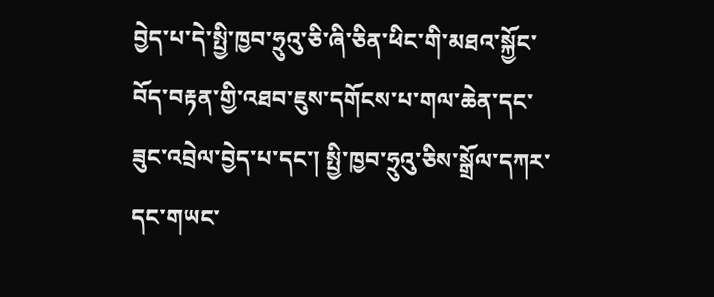བྱེད་པ་དེ་སྤྱི་ཁྱབ་ཧྲུའུ་ཅི་ཞི་ཅིན་ཕིང་གི་མཐའ་སྐྱོང་བོད་བརྟན་གྱི་འཐབ་ཇུས་དགོངས་པ་གལ་ཆེན་དང་ཟུང་འབྲེལ་བྱེད་པ་དང་། སྤྱི་ཁྱབ་ཧྲུའུ་ཅིས་སྒྲོལ་དཀར་དང་གཡང་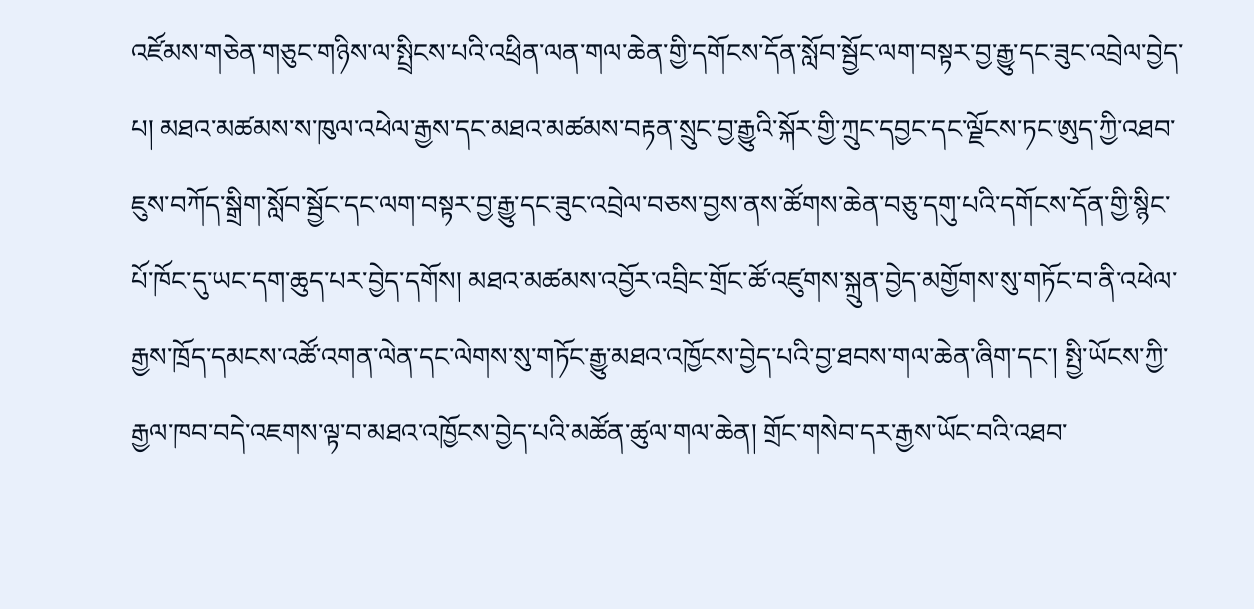འཛོམས་གཅེན་གཅུང་གཉིས་ལ་སྤྲིངས་པའི་འཕྲིན་ལན་གལ་ཆེན་གྱི་དགོངས་དོན་སློབ་སྦྱོང་ལག་བསྟར་བྱ་རྒྱུ་དང་ཟུང་འབྲེལ་བྱེད་པ། མཐའ་མཚམས་ས་ཁུལ་འཕེལ་རྒྱས་དང་མཐའ་མཚམས་བརྟན་སྲུང་བྱ་རྒྱུའི་སྐོར་གྱི་ཀྲུང་དབྱང་དང་ལྗོངས་ཏང་ཨུད་ཀྱི་འཐབ་ཇུས་བཀོད་སྒྲིག་སློབ་སྦྱོང་དང་ལག་བསྟར་བྱ་རྒྱུ་དང་ཟུང་འབྲེལ་བཅས་བྱས་ནས་ཚོགས་ཆེན་བཅུ་དགུ་པའི་དགོངས་དོན་གྱི་སྙིང་པོ་ཁོང་དུ་ཡང་དག་ཆུད་པར་བྱེད་དགོས། མཐའ་མཚམས་འབྱོར་འབྲིང་གྲོང་ཚོ་འཛུགས་སྐྲུན་བྱེད་མགྱོགས་སུ་གཏོང་བ་ནི་འཕེལ་རྒྱས་ཁྲོད་དམངས་འཚོ་འགན་ལེན་དང་ལེགས་སུ་གཏོང་རྒྱུ་མཐའ་འཁྱོངས་བྱེད་པའི་བྱ་ཐབས་གལ་ཆེན་ཞིག་དང་། སྤྱི་ཡོངས་ཀྱི་རྒྱལ་ཁབ་བདེ་འཇགས་ལྟ་བ་མཐའ་འཁྱོངས་བྱེད་པའི་མཚོན་ཚུལ་གལ་ཆེན། གྲོང་གསེབ་དར་རྒྱས་ཡོང་བའི་འཐབ་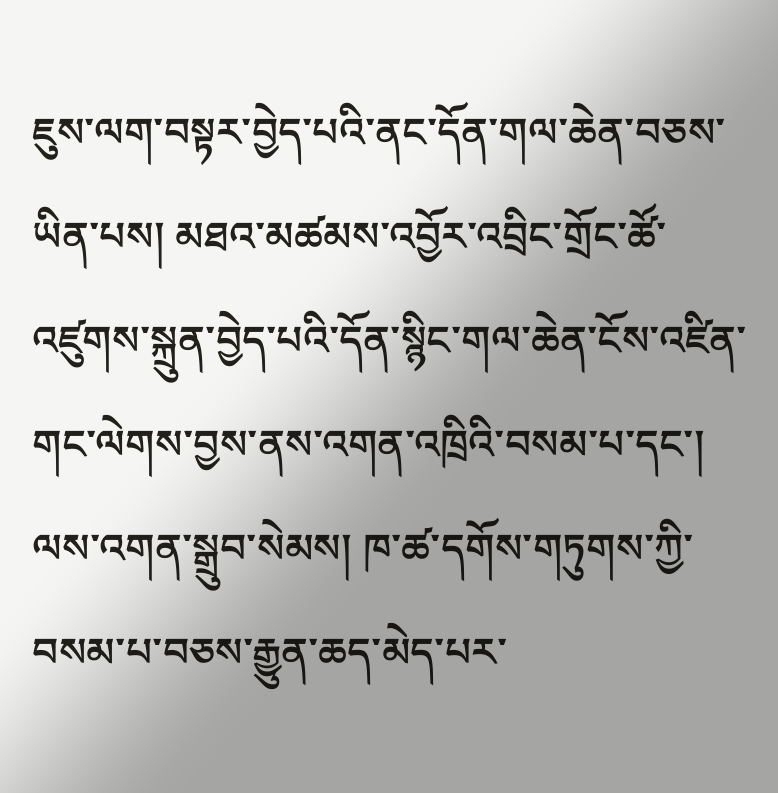ཇུས་ལག་བསྟར་བྱེད་པའི་ནང་དོན་གལ་ཆེན་བཅས་ཡིན་པས། མཐའ་མཚམས་འབྱོར་འབྲིང་གྲོང་ཚོ་འཛུགས་སྐྲུན་བྱེད་པའི་དོན་སྙིང་གལ་ཆེན་ངོས་འཛིན་གང་ལེགས་བྱས་ནས་འགན་འཁྲིའི་བསམ་པ་དང་། ལས་འགན་སྒྲུབ་སེམས། ཁ་ཚ་དགོས་གཏུགས་ཀྱི་བསམ་པ་བཅས་རྒྱུན་ཆད་མེད་པར་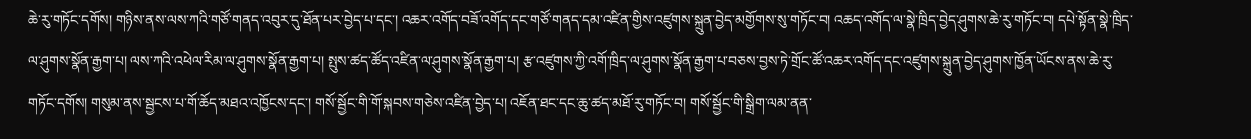ཆེ་རུ་གཏོང་དགོས། གཉིས་ནས་ལས་ཀའི་གཙོ་གནད་འབུར་དུ་ཐོན་པར་བྱེད་པ་དང་། འཆར་འགོད་བཟོ་འགོད་དང་གཙོ་གནད་དམ་འཛིན་གྱིས་འཛུགས་སྐྲུན་བྱེད་མགྱོགས་སུ་གཏོང་བ། འཆད་འགོད་ལ་སྣེ་ཁྲིད་བྱེད་ཤུགས་ཆེ་རུ་གཏོང་བ། དཔེ་སྟོན་སྣེ་ཁྲིད་ལ་ཤུགས་སྣོན་རྒྱག་པ། ལས་ཀའི་འཕེལ་རིམ་ལ་ཤུགས་སྣོན་རྒྱག་པ། སྤུས་ཚད་ཚོད་འཛིན་ལ་ཤུགས་སྣོན་རྒྱག་པ། རྩ་འཛུགས་ཀྱི་འགོ་ཁྲིད་ལ་ཤུགས་སྣོན་རྒྱག་པ་བཅས་བྱས་ཏེ་གྲོང་ཚོ་འཆར་འགོད་དང་འཛུགས་སྐྲུན་བྱེད་ཤུགས་ཁྱོན་ཡོངས་ནས་ཆེ་རུ་གཏོང་དགོས། གསུམ་ནས་སྦྱངས་པ་གོ་ཆོད་མཐའ་འཁྱོངས་དང་། གསོ་སྦྱོང་གི་གོ་སྐབས་གཅེས་འཛིན་བྱེད་པ། འཇོན་ཐང་དང་ཆུ་ཚད་མཐོ་རུ་གཏོང་བ། གསོ་སྦྱོང་གི་སྒྲིག་ལམ་ནན་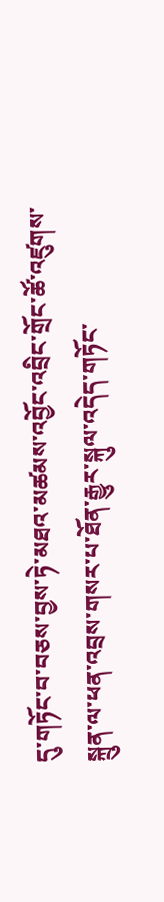དུ་གཏོང་བ་བཅས་བྱས་ཏེ་མཐའ་མཚམས་འབྱོང་འབྲིང་གྲོང་ཚོ་འཛུགས་སྐྲུན་ལ་ཕན་འབྲས་གསར་པ་ཐོན་རྒྱུར་སྐུལ་འདེད་གཏོང་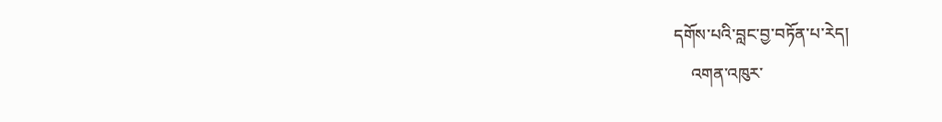དགོས་པའི་བླང་བྱ་བཏོན་པ་རེད།
    འགན་འཁུར་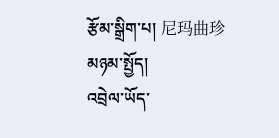རྩོམ་སྒྲིག་པ། 尼玛曲珍
མཉམ་སྤྱོད།
འབྲེལ་ཡོད་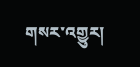གསར་འགྱུར།